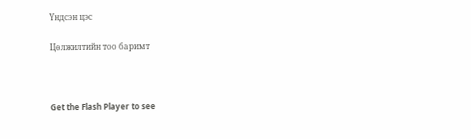Үндсэн цэс

Цөлжилтийн тоо баримт



Get the Flash Player to see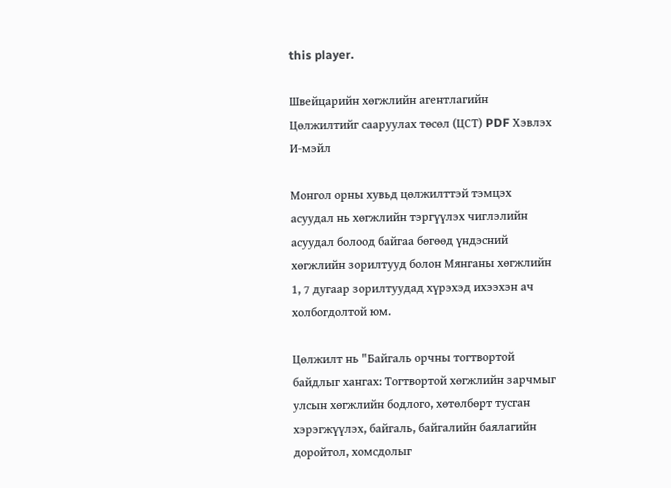this player.

Швейцарийн хөгжлийн агентлагийн Цөлжилтийг сааруулах төсөл (ЦСТ) PDF Хэвлэх И-мэйл

Монгол орны хувьд цөлжилттэй тэмцэх асуудал нь хөгжлийн тэргүүлэх чиглэлийн асуудал болоод байгаа бөгөөд үндэсний хөгжлийн зорилтууд болон Мянганы хөгжлийн 1, 7 дугаар зорилтуудад хүрэхэд ихээхэн ач холбогдолтой юм.

Цөлжилт нь "Байгаль орчны тогтвортой байдлыг хангах: Тогтвортой хөгжлийн зарчмыг улсын хөгжлийн бодлого, хөтөлбөрт тусган хэрэгжүүлэх, байгаль, байгалийн баялагийн доройтол, хомсдолыг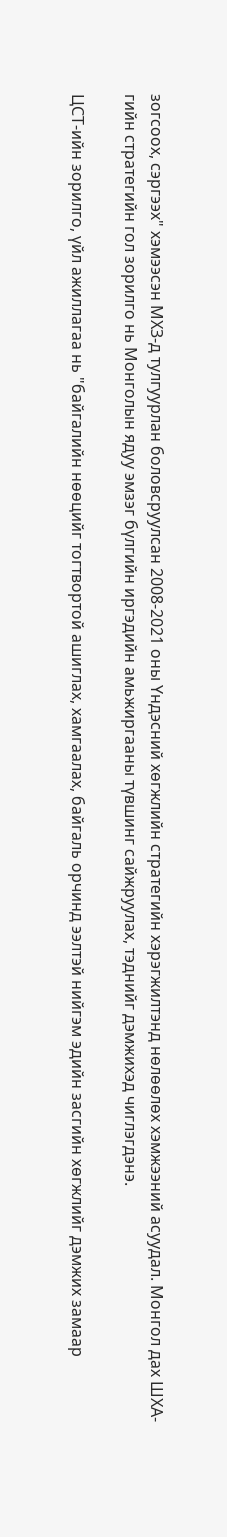зогсоох, сэргээх" хэмээсэн МХЗ-д тулгуурлан боловсруулсан 2008-2021 оны Үндэсний хөгжлийн стратегийн хэрэгжилтэнд нөлөөлөх хэмжээний асуудал. Монгол дах ШХА-гийн стратегийн гол зорилго нь Монголын ядуу эмзэг бүлгийн иргэдийн амьжиргааны түвшинг сайжруулах, тэднийг дэмжихэд чиглэгдэнэ.

ЦСТ-ийн зорилго, үйл ажиллагаа нь "байгалийн нөөцийг тогтвортой ашиглах, хамгаалах, байгаль орчинд ээлтэй нийгэм эдийн засгийн хөгжлийг дэмжих замаар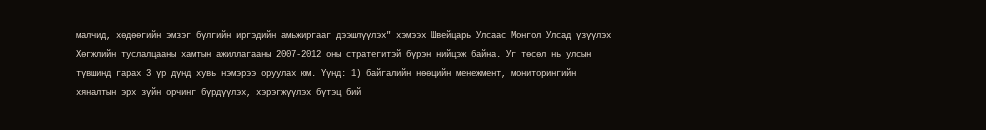малчид, хөдөөгийн эмзэг бүлгийн иргэдийн амьжиргааг дээшлүүлэх" хэмээх Швейцарь Улсаас Монгол Улсад үзүүлэх Хөгжлийн туслалцааны хамтын ажиллагааны 2007-2012 оны стратегитэй бүрэн нийцэж байна. Уг төсөл нь улсын түвшинд гарах 3 үр дүнд хувь нэмэрээ оруулах юм. Үүнд: 1) байгалийн нөөцийн менежмент, мониторингийн хяналтын эрх зүйн орчинг бүрдүүлэх, хэрэгжүүлэх бүтэц бий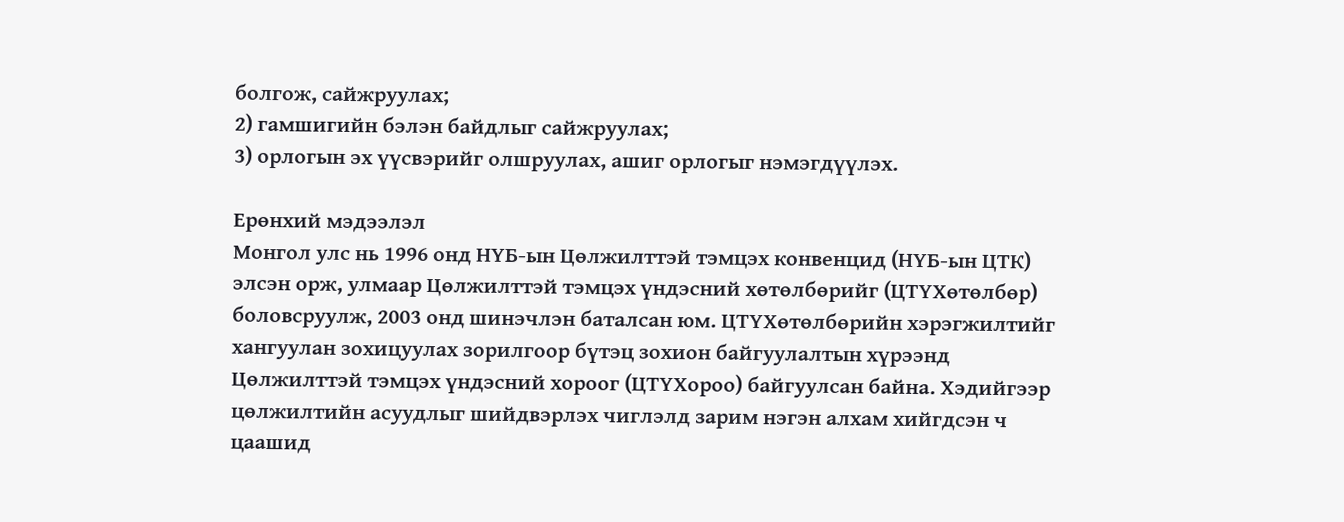болгож, сайжруулах;
2) гамшигийн бэлэн байдлыг сайжруулах;
3) орлогын эх үүсвэрийг олшруулах, ашиг орлогыг нэмэгдүүлэх.

Ерөнхий мэдээлэл
Монгол улс нь 1996 онд НҮБ-ын Цөлжилттэй тэмцэх конвенцид (НҮБ-ын ЦТК) элсэн орж, улмаар Цөлжилттэй тэмцэх үндэсний хөтөлбөрийг (ЦТҮХөтөлбөр) боловсруулж, 2003 онд шинэчлэн баталсан юм. ЦТҮХөтөлбөрийн хэрэгжилтийг хангуулан зохицуулах зорилгоор бүтэц зохион байгуулалтын хүрээнд Цөлжилттэй тэмцэх үндэсний хороог (ЦТҮХороо) байгуулсан байна. Хэдийгээр цөлжилтийн асуудлыг шийдвэрлэх чиглэлд зарим нэгэн алхам хийгдсэн ч цаашид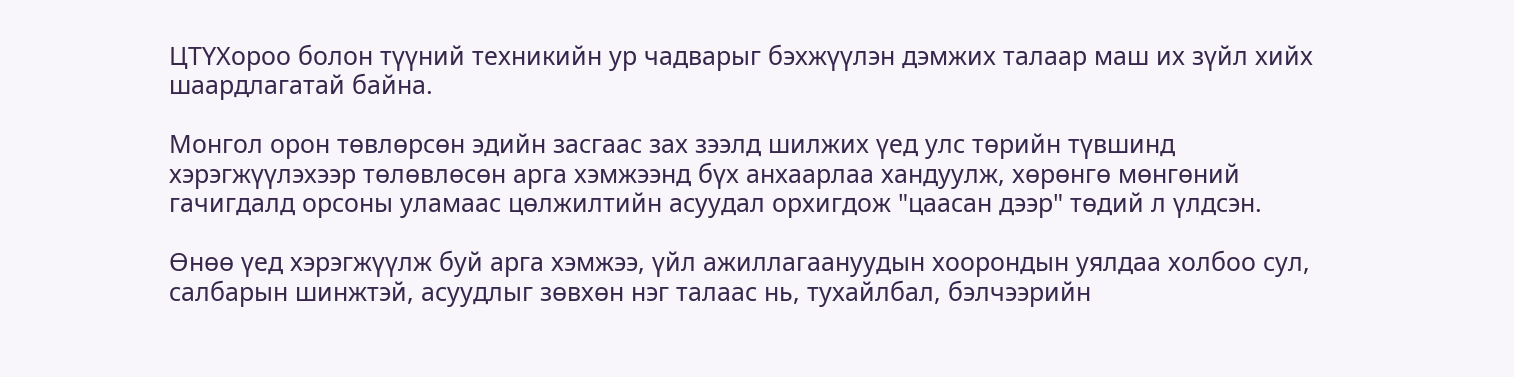ЦТҮХороо болон түүний техникийн ур чадварыг бэхжүүлэн дэмжих талаар маш их зүйл хийх шаардлагатай байна.

Монгол орон төвлөрсөн эдийн засгаас зах зээлд шилжих үед улс төрийн түвшинд хэрэгжүүлэхээр төлөвлөсөн арга хэмжээнд бүх анхаарлаа хандуулж, хөрөнгө мөнгөний гачигдалд орсоны уламаас цөлжилтийн асуудал орхигдож "цаасан дээр" төдий л үлдсэн.

Өнөө үед хэрэгжүүлж буй арга хэмжээ, үйл ажиллагаануудын хоорондын уялдаа холбоо сул, салбарын шинжтэй, асуудлыг зөвхөн нэг талаас нь, тухайлбал, бэлчээрийн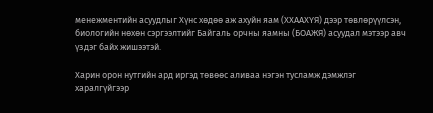менежментийн асуудлыг Хүнс хөдөө аж ахуйн яам (ХХААХҮЯ) дээр төвлөрүүлсэн, биологийн нөхөн сэргээлтийг Байгаль орчны яамны (БОАЖЯ) асуудал мэтээр авч үздэг байх жишээтэй.

Харин орон нутгийн ард иргэд төвөөс аливаа нэгэн тусламж дэмжлэг харалгүйгээр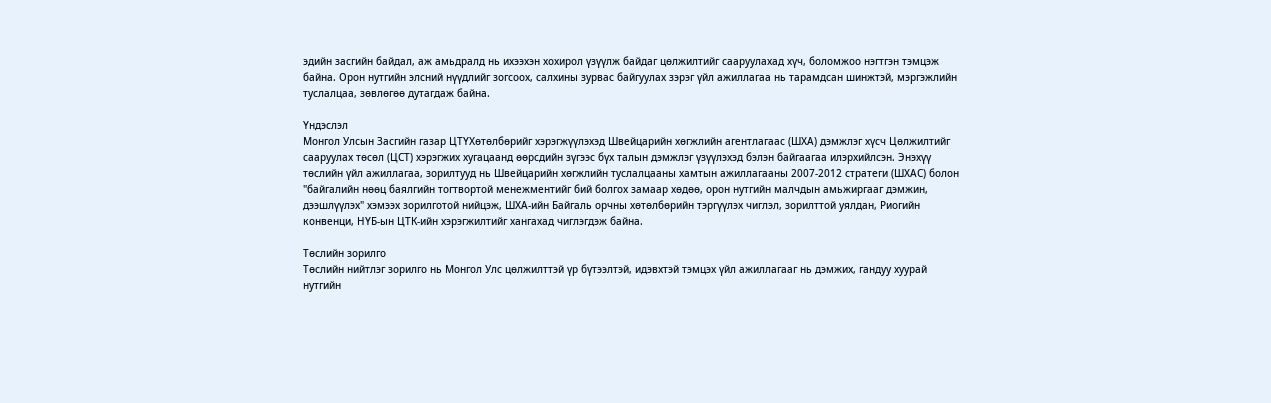эдийн засгийн байдал, аж амьдралд нь ихээхэн хохирол үзүүлж байдаг цөлжилтийг сааруулахад хүч, боломжоо нэгтгэн тэмцэж байна. Орон нутгийн элсний нүүдлийг зогсоох, салхины зурвас байгуулах зэрэг үйл ажиллагаа нь тарамдсан шинжтэй, мэргэжлийн туслалцаа, зөвлөгөө дутагдаж байна.

Үндэслэл
Монгол Улсын Засгийн газар ЦТҮХөтөлбөрийг хэрэгжүүлэхэд Швейцарийн хөгжлийн агентлагаас (ШХА) дэмжлэг хүсч Цөлжилтийг сааруулах төсөл (ЦСТ) хэрэгжих хугацаанд өөрсдийн зүгээс бүх талын дэмжлэг үзүүлэхэд бэлэн байгаагаа илэрхийлсэн. Энэхүү төслийн үйл ажиллагаа, зорилтууд нь Швейцарийн хөгжлийн туслалцааны хамтын ажиллагааны 2007-2012 стратеги (ШХАС) болон "байгалийн нөөц баялгийн тогтвортой менежментийг бий болгох замаар хөдөө, орон нутгийн малчдын амьжиргааг дэмжин, дээшлүүлэх" хэмээх зорилготой нийцэж, ШХА-ийн Байгаль орчны хөтөлбөрийн тэргүүлэх чиглэл, зорилттой уялдан, Риогийн конвенци, НҮБ-ын ЦТК-ийн хэрэгжилтийг хангахад чиглэгдэж байна.

Төслийн зорилго
Төслийн нийтлэг зорилго нь Монгол Улс цөлжилттэй үр бүтээлтэй, идэвхтэй тэмцэх үйл ажиллагааг нь дэмжих, гандуу хуурай нутгийн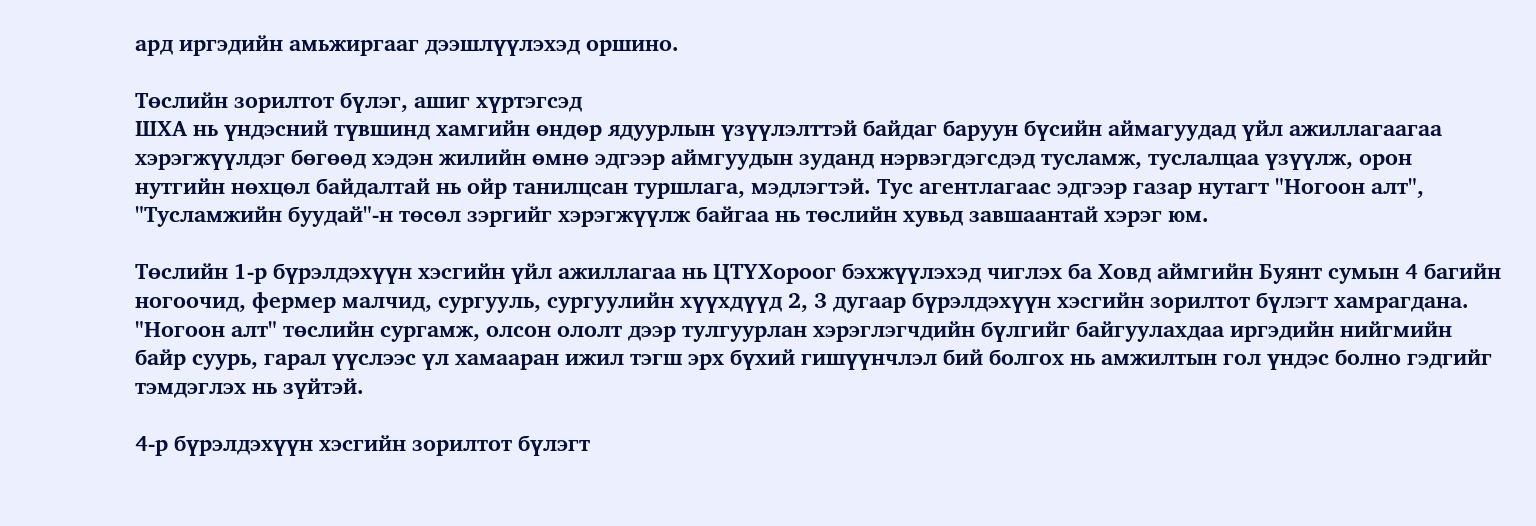ард иргэдийн амьжиргааг дээшлүүлэхэд оршино.

Төслийн зорилтот бүлэг, ашиг хүртэгсэд
ШХА нь үндэсний түвшинд хамгийн өндөр ядуурлын үзүүлэлттэй байдаг баруун бүсийн аймагуудад үйл ажиллагаагаа хэрэгжүүлдэг бөгөөд хэдэн жилийн өмнө эдгээр аймгуудын зуданд нэрвэгдэгсдэд тусламж, туслалцаа үзүүлж, орон нутгийн нөхцөл байдалтай нь ойр танилцсан туршлага, мэдлэгтэй. Тус агентлагаас эдгээр газар нутагт "Ногоон алт", "Тусламжийн буудай"-н төсөл зэргийг хэрэгжүүлж байгаа нь төслийн хувьд завшаантай хэрэг юм.

Төслийн 1-р бүрэлдэхүүн хэсгийн үйл ажиллагаа нь ЦТҮХороог бэхжүүлэхэд чиглэх ба Ховд аймгийн Буянт сумын 4 багийн ногоочид, фермер малчид, сургууль, сургуулийн хүүхдүүд 2, 3 дугаар бүрэлдэхүүн хэсгийн зорилтот бүлэгт хамрагдана. "Ногоон алт" төслийн сургамж, олсон ололт дээр тулгуурлан хэрэглэгчдийн бүлгийг байгуулахдаа иргэдийн нийгмийн байр суурь, гарал үүслээс үл хамааран ижил тэгш эрх бүхий гишүүнчлэл бий болгох нь амжилтын гол үндэс болно гэдгийг тэмдэглэх нь зүйтэй.

4-р бүрэлдэхүүн хэсгийн зорилтот бүлэгт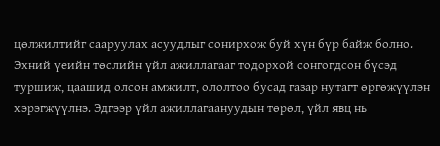цөлжилтийг сааруулах асуудлыг сонирхож буй хүн бүр байж болно. Эхний үеийн төслийн үйл ажиллагааг тодорхой сонгогдсон бүсэд туршиж, цаашид олсон амжилт, ололтоо бусад газар нутагт өргөжүүлэн хэрэгжүүлнэ. Эдгээр үйл ажиллагаануудын төрөл, үйл явц нь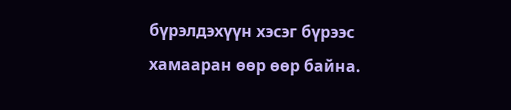бүрэлдэхүүн хэсэг бүрээс хамааран өөр өөр байна.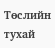Төслийн тухай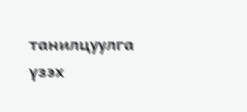танилцуулга үзэх